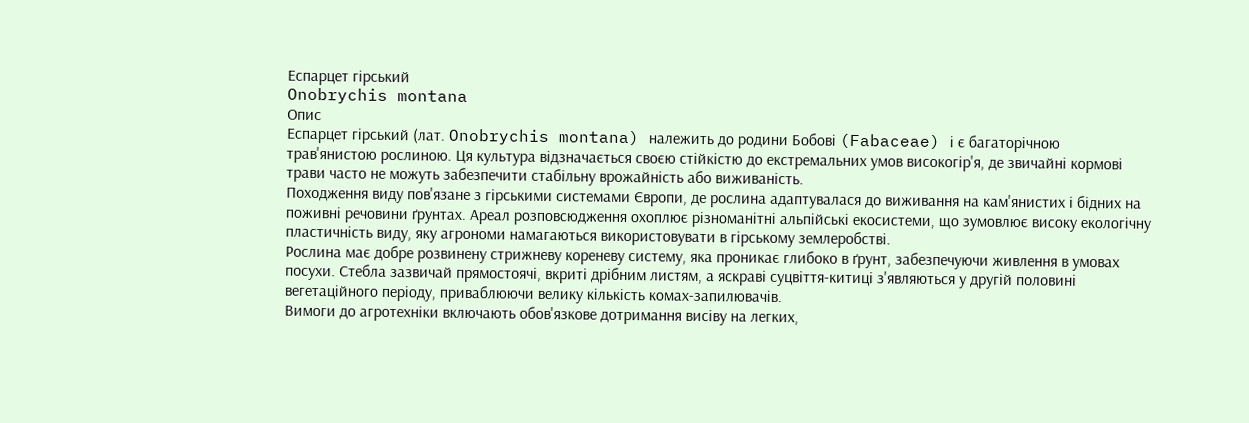Еспарцет гірський
Onobrychis montana
Опис
Еспарцет гірський (лат. Onobrychis montana) належить до родини Бобові (Fabaceae) і є багаторічною трав'янистою рослиною. Ця культура відзначається своєю стійкістю до екстремальних умов високогір'я, де звичайні кормові трави часто не можуть забезпечити стабільну врожайність або виживаність.
Походження виду пов'язане з гірськими системами Європи, де рослина адаптувалася до виживання на кам'янистих і бідних на поживні речовини ґрунтах. Ареал розповсюдження охоплює різноманітні альпійські екосистеми, що зумовлює високу екологічну пластичність виду, яку агрономи намагаються використовувати в гірському землеробстві.
Рослина має добре розвинену стрижневу кореневу систему, яка проникає глибоко в ґрунт, забезпечуючи живлення в умовах посухи. Стебла зазвичай прямостоячі, вкриті дрібним листям, а яскраві суцвіття-китиці з'являються у другій половині вегетаційного періоду, приваблюючи велику кількість комах-запилювачів.
Вимоги до агротехніки включають обов'язкове дотримання висіву на легких,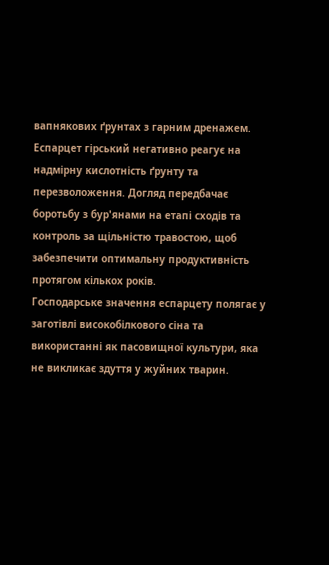вапнякових ґрунтах з гарним дренажем. Еспарцет гірський негативно реагує на надмірну кислотність ґрунту та перезволоження. Догляд передбачає боротьбу з бур'янами на етапі сходів та контроль за щільністю травостою, щоб забезпечити оптимальну продуктивність протягом кількох років.
Господарське значення еспарцету полягає у заготівлі високобілкового сіна та використанні як пасовищної культури, яка не викликає здуття у жуйних тварин.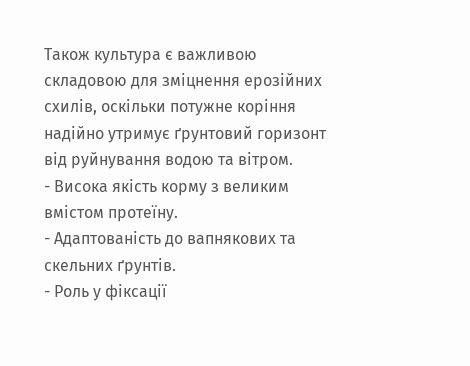Також культура є важливою складовою для зміцнення ерозійних схилів, оскільки потужне коріння надійно утримує ґрунтовий горизонт від руйнування водою та вітром.
- Висока якість корму з великим вмістом протеїну.
- Адаптованість до вапнякових та скельних ґрунтів.
- Роль у фіксації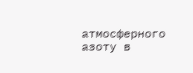атмосферного азоту в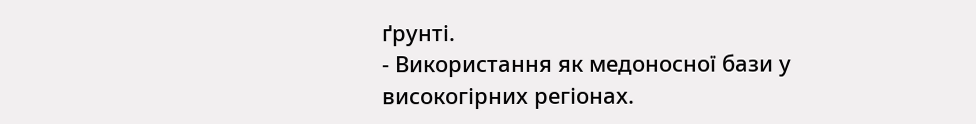ґрунті.
- Використання як медоносної бази у високогірних регіонах.